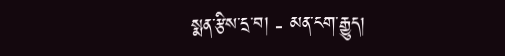སྨན་རྩིས་དྲ་བ། - མན་ངག་རྒྱུད།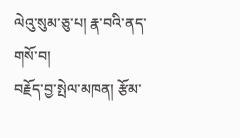ལེའུ་སུམ་ཅུ་པ། རྣ་བའི་ནད་གསོ་བ།
བརྗོད་བྱ་སྤེལ་མཁན། རྩོམ་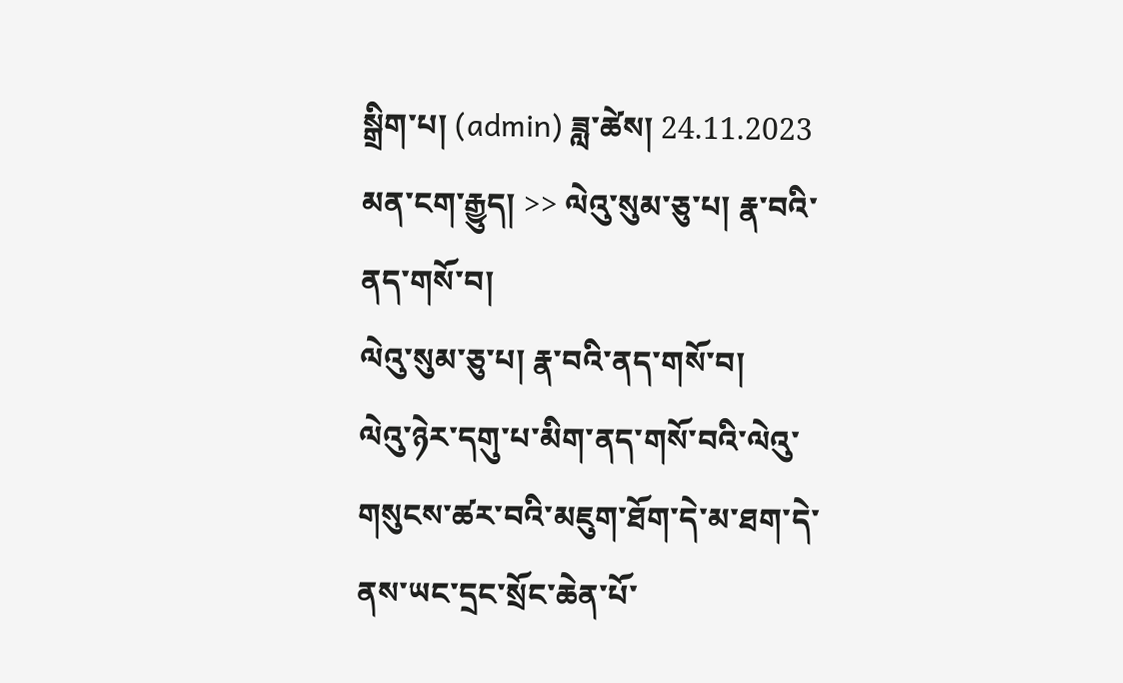སྒྲིག་པ། (admin) ཟླ་ཚེས། 24.11.2023
མན་ངག་རྒྱུད། >> ལེའུ་སུམ་ཅུ་པ། རྣ་བའི་ནད་གསོ་བ།
ལེའུ་སུམ་ཅུ་པ། རྣ་བའི་ནད་གསོ་བ།
ལེའུ་ཉེར་དགུ་པ་མིག་ནད་གསོ་བའི་ལེའུ་གསུངས་ཚར་བའི་མཇུག་ཐོག་དེ་མ་ཐག་དེ་ནས་ཡང་དྲང་སྲོང་ཆེན་པོ་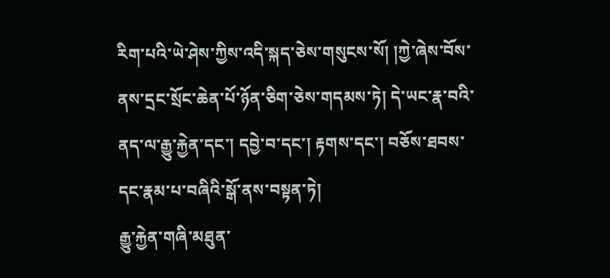རིག་པའི་ཡེ་ཤེས་ཀྱིས་འདི་སྐད་ཅེས་གསུངས་སོ། །ཀྱེ་ཞེས་བོས་ནས་དྲང་སྲོང་ཆེན་པོ་ཉོན་ཅིག་ཅེས་གདམས་ཏེ། དེ་ཡང་རྣ་བའི་ནད་ལ་རྒྱུ་རྐྱེན་དང་། དབྱེ་བ་དང་། རྟགས་དང་། བཅོས་ཐབས་དང་རྣམ་པ་བཞིའི་སྒོ་ནས་བསྟན་ཏེ།
རྒྱུ་རྐྱེན་གཞི་མཐུན་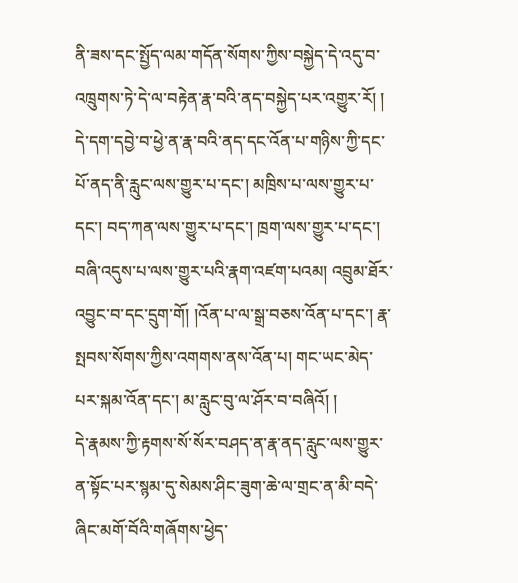ནི་ཟས་དང་སྤྱོད་ལམ་གདོན་སོགས་ཀྱིས་བསྐྱེད་དེ་འདུ་བ་འཁྲུགས་ཏེ་དེ་ལ་བརྟེན་རྣ་བའི་ནད་བསྐྱེད་པར་འགྱུར་རོ། །
དེ་དག་དབྱེ་བ་ཕྱེ་ན་རྣ་བའི་ནད་དང་འོན་པ་གཉིས་ཀྱི་དང་པོ་ནད་ནི་རླུང་ལས་གྱུར་པ་དང་། མཁྲིས་པ་ལས་གྱུར་པ་དང་། བད་ཀན་ལས་གྱུར་པ་དང་། ཁྲག་ལས་གྱུར་པ་དང་། བཞི་འདུས་པ་ལས་གྱུར་པའི་རྣག་འཛག་པའམ། འབྲུམ་ཐོར་འབྱུང་བ་དང་དྲུག་གོ། །འོན་པ་ལ་སྒྲ་བཅས་འོན་པ་དང་། རྣ་སྤབས་སོགས་ཀྱིས་འགགས་ནས་འོན་པ། གང་ཡང་མེད་པར་སྐམ་འོན་དང་། མ་རླུང་བུ་ལ་ཤོར་བ་བཞིའོ། །
དེ་རྣམས་ཀྱི་རྟགས་སོ་སོར་བཤད་ན་རྣ་ནད་རླུང་ལས་གྱུར་ན་སྟོང་པར་སྙམ་དུ་སེམས་ཤིང་ཟུག་ཆེ་ལ་གྲང་ན་མི་བདེ་ཞིང་མགོ་བོའི་གཞོགས་ཕྱེད་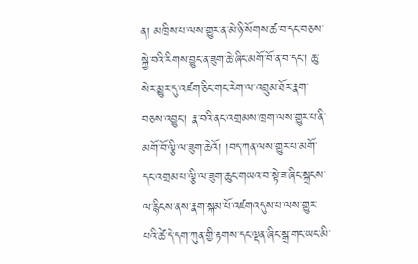ན། མཁྲིས་པ་ལས་གྱུར་ན་མེ་ཉི་སོགས་ཚ་བ་དང་བཅས་སྐྱེ་བའི་རིགས་བྱུང་ན་ཟུག་ཆེ་ཞིང་མགོ་བོ་ན་བ་དང་། ཆུ་སེར་མྱུར་དུ་འཛག་ཅིང་གང་རེག་ལ་འབྲུམ་ཐོར་རྣག་བཅས་འབྱུང་། རྣ་བའི་ནང་འགྲམས་ཁྲག་ལས་གྱུར་པ་ནི་མགོ་བོ་ལྕི་ལ་ཟུག་ཆེའོ། །བད་ཀན་ལས་གྱུར་པ་མགོ་དང་འགྲམ་པ་ལྕི་ལ་ཟུག་ཆུང་གཡའ་བ་སྟེ་ཟ་ཞིང་སྐྲངས་ལ་རྙིངས་ནས་རྣག་སྐམ་པོ་འཛགའདུས་པ་ལས་གྱུར་པའི་ཚེ་དེ་དག་ཀུན་གྱི་རྟགས་དང་ལྡན་ཞིང་སྒྲ་གང་ཡང་མི་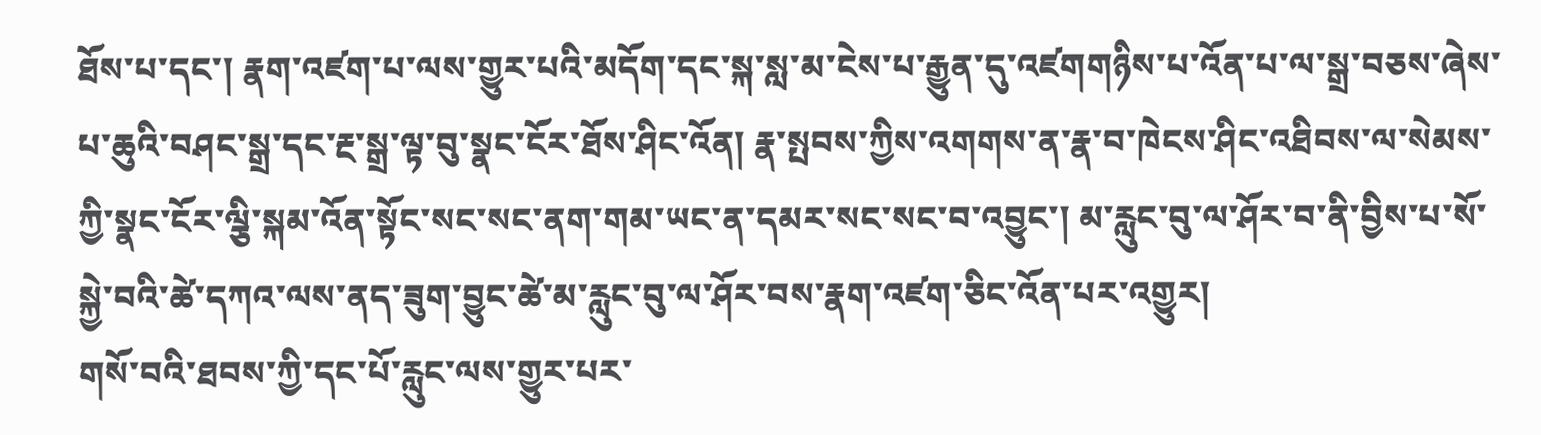ཐོས་པ་དང་། རྣག་འཛག་པ་ལས་གྱུར་པའི་མདོག་དང་སྐ་སླ་མ་ངེས་པ་རྒྱུན་དུ་འཛགགཉིས་པ་འོན་པ་ལ་སྒྲ་བཅས་ཞེས་པ་ཆུའི་བཤང་སྒྲ་དང་རྔ་སྒྲ་ལྟ་བུ་སྣང་ངོར་ཐོས་ཤིང་འོན། རྣ་སྤབས་ཀྱིས་འགགས་ན་རྣ་བ་ཁེངས་ཤིང་འཐིབས་ལ་སེམས་ཀྱི་སྣང་ངོར་ལྕི་སྐམ་འོན་སྟོང་སང་སང་ནག་གམ་ཡང་ན་དམར་སང་སང་བ་འབྱུང་། མ་རླུང་བུ་ལ་ཤོར་བ་ནི་བྱིས་པ་སོ་སྐྱེ་བའི་ཚེ་དཀའ་ལས་ནད་ཟུག་བྱུང་ཚེ་མ་རླུང་བུ་ལ་ཤོར་བས་རྣག་འཛག་ཅིང་འོན་པར་འགྱུར།
གསོ་བའི་ཐབས་ཀྱི་དང་པོ་རླུང་ལས་གྱུར་པར་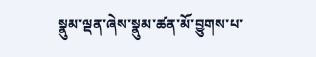སྣུམ་ལྡན་ཞེས་སྣུམ་ཚན་མོ་བྱུགས་པ་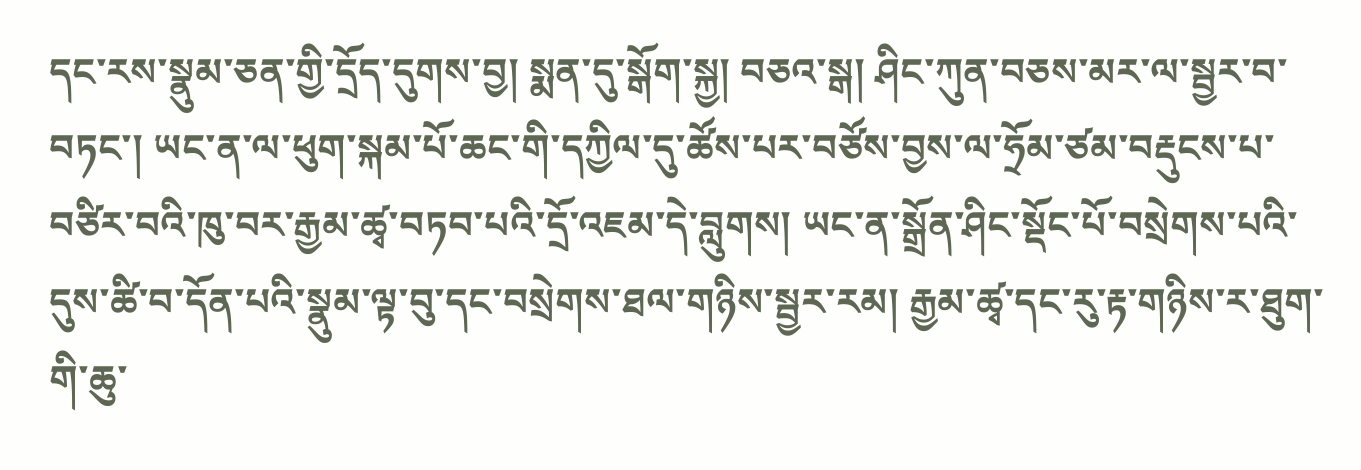དང་རས་སྣུམ་ཅན་གྱི་དྲོད་དུགས་བྱ། སྨན་དུ་སྒོག་སྐྱ། བཅའ་སྒ། ཤིང་ཀུན་བཅས་མར་ལ་སྦྱར་བ་བཏང་། ཡང་ན་ལ་ཕུག་སྐམ་པོ་ཆང་གི་དཀྱིལ་དུ་ཚོས་པར་བཙོས་བྱས་ལ་ཧྲོམ་ཙམ་བརྡུངས་པ་བཙིར་བའི་ཁུ་བར་རྒྱམ་ཚྭ་བཏབ་པའི་དྲོ་འཇམ་དེ་བླུགས། ཡང་ན་སྒྲོན་ཤིང་སྡོང་པོ་བསྲེགས་པའི་དུས་ཚི་བ་དོན་པའི་སྣུམ་ལྟ་བུ་དང་བསྲེགས་ཐལ་གཉིས་སྦྱར་རམ། རྒྱམ་ཚྭ་དང་རུ་རྟ་གཉིས་ར་ཐུག་གི་ཆུ་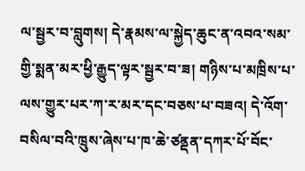ལ་སྦྱར་བ་བླུགས། དེ་རྣམས་ལ་སྐྱེད་ཆུང་ན་འབའ་སམ་གྱི་སྨན་མར་ཕྱི་རྒྱུད་ལྟར་སྦྱར་བ་ཟ། གཉིས་པ་མཁྲིས་པ་ལས་གྱུར་པར་ཀ་ར་མར་དང་བཅས་པ་བཟའ། དེ་འོག་བསིལ་བའི་ཁྲུས་ཞེས་པ་ཁ་ཆེ་ཙནྡན་དཀར་པོ་བོང་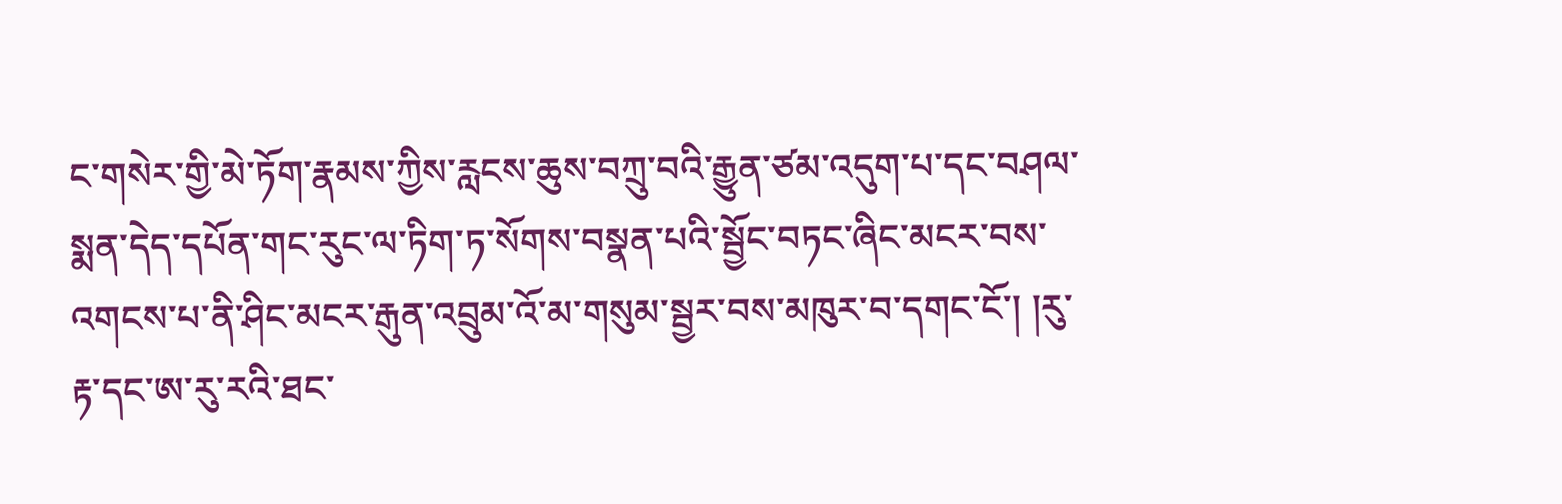ང་གསེར་གྱི་མེ་ཏོག་རྣམས་ཀྱིས་རླངས་ཆུས་བཀྲུ་བའི་རྒྱུན་ཙམ་འདུག་པ་དང་བཤལ་སྨན་དེད་དཔོན་གང་རུང་ལ་ཏིག་ཏ་སོགས་བསྣན་པའི་སྦྱོང་བཏང་ཞིང་མངར་བས་འགངས་པ་ནི་ཤིང་མངར་རྒུན་འབྲུམ་འོ་མ་གསུམ་སྦྱར་བས་མཁུར་བ་དགང་ངོ་། །རུ་རྟ་དང་ཨ་རུ་རའི་ཐང་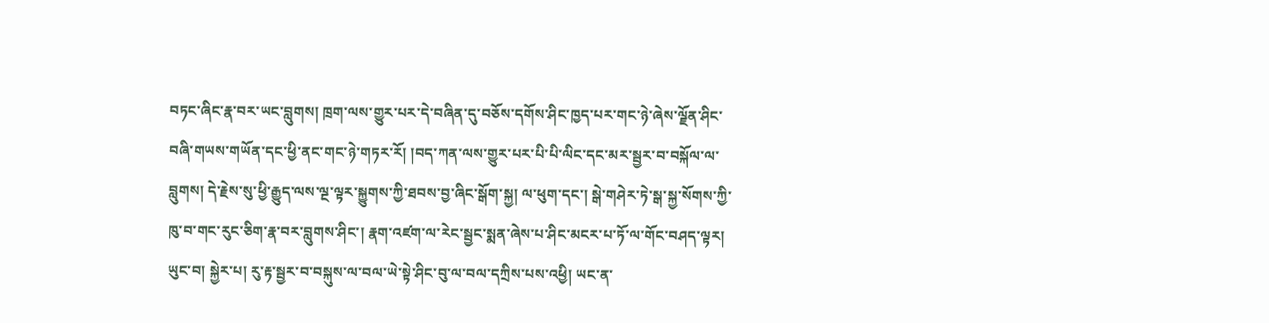བཏང་ཞིང་རྣ་བར་ཡང་བླུགས། ཁྲག་ལས་གྱུར་པར་དེ་བཞིན་དུ་བཅོས་དགོས་ཤིང་ཁྱད་པར་གང་ཉེ་ཞེས་ལྗོན་ཤིང་བཞི་གཡས་གཡོན་དང་ཕྱི་ནང་གང་ཉེ་གཏར་རོ། །བད་ཀན་ལས་གྱུར་པར་པི་པི་ལིང་དང་མར་སྦྱར་བ་བསྐོལ་ལ་བླུགས། དེ་རྗེས་སུ་ཕྱི་རྒྱུད་ལས་ལྔ་ལྟར་སྐྱུགས་ཀྱི་ཐབས་བྱ་ཞིང་སྒོག་སྐྱ། ལ་ཕུག་དང་། སྒེ་གཤེར་ཏེ་སྒ་སྐྱ་སོགས་ཀྱི་ཁུ་བ་གང་རུང་ཅིག་རྣ་བར་བླུགས་ཤིང་། རྣག་འཛག་ལ་རེང་སྦྱང་སྨན་ཞེས་པ་ཤིང་མངར་པ་ཏོ་ལ་གོང་བཤད་ལྟར། ཡུང་བ། སྐྱེར་པ། རུ་རྟ་སྦྱར་བ་བསྐུས་ལ་བལ་ཡེ་སྟེ་ཤིང་བུ་ལ་བལ་དཀྲིས་པས་འཕྱི། ཡང་ན་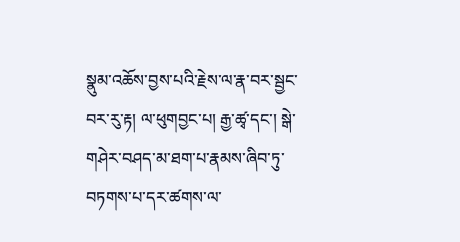སྣུམ་འཆོས་བྱས་པའི་རྗེས་ལ་རྣ་བར་སྦྱང་བར་རུ་རྟ། ལ་ཕུགབྱང་པ། རྒྱ་ཚྭ་དང་། སྒེ་གཤེར་བཤད་མ་ཐག་པ་རྣམས་ཞིབ་ཏུ་བཏགས་པ་དར་ཚགས་ལ་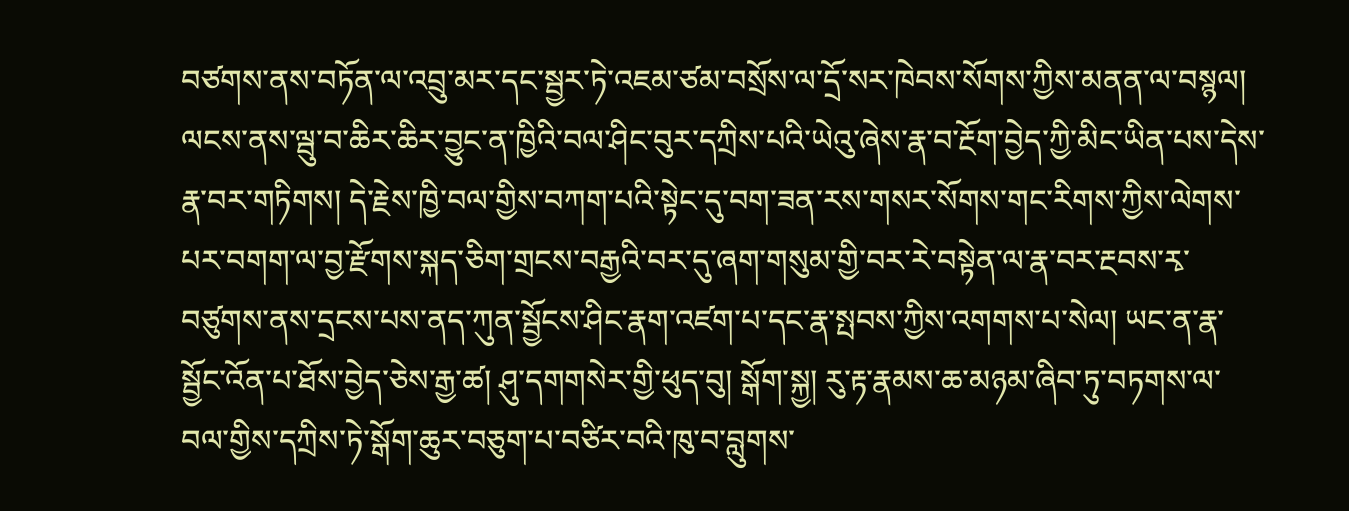བཙགས་ནས་བཏོན་ལ་འབྲུ་མར་དང་སྦྱར་ཏེ་འཇམ་ཙམ་བསྲོས་ལ་དྲོ་སར་ཁེབས་སོགས་ཀྱིས་མནན་ལ་བསྙལ། ལངས་ནས་ལྦུ་བ་ཆིར་ཆིར་བྱུང་ན་ཁྱིའི་བལ་ཤིང་བུར་དཀྲིས་པའི་ཡེའུ་ཞེས་རྣ་བ་རྔོག་བྱེད་ཀྱི་མིང་ཡིན་པས་དེས་རྣ་བར་གཏིགས། དེ་རྗེས་ཁྱི་བལ་གྱིས་བཀག་པའི་སྟེང་དུ་བག་ཟན་རས་གསར་སོགས་གང་རིགས་ཀྱིས་ལེགས་པར་བགག་ལ་བྱ་རྫོགས་སྐད་ཅིག་གྲངས་བརྒྱའི་བར་དུ་ཞག་གསུམ་གྱི་བར་རེ་བསྟེན་ལ་རྣ་བར་རྔབས་རྭ་བཙུགས་ནས་དྲངས་པས་ནད་ཀུན་སྦྱོངས་ཤིང་རྣག་འཛག་པ་དང་རྣ་སྤབས་ཀྱིས་འགགས་པ་སེལ། ཡང་ན་རྣ་སྦྱོང་འོན་པ་ཐོས་བྱེད་ཅེས་རྒྱ་ཚ། ཤུ་དགགསེར་གྱི་ཕུད་བུ། སྒོག་སྐྱ། རུ་རྟ་རྣམས་ཆ་མཉམ་ཞིབ་ཏུ་བཏགས་ལ་བལ་གྱིས་དཀྲིས་ཏེ་སྒོག་ཆུར་བཅུག་པ་བཙིར་བའི་ཁུ་བ་བླུགས་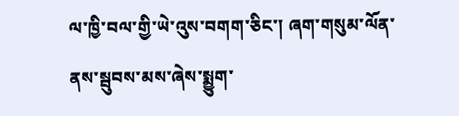ལ་ཁྱི་བལ་གྱི་ཡེ་འུས་བགག་ཅིང་། ཞག་གསུམ་ལོན་ནས་སྦུབས་མས་ཞེས་སྨྱུག་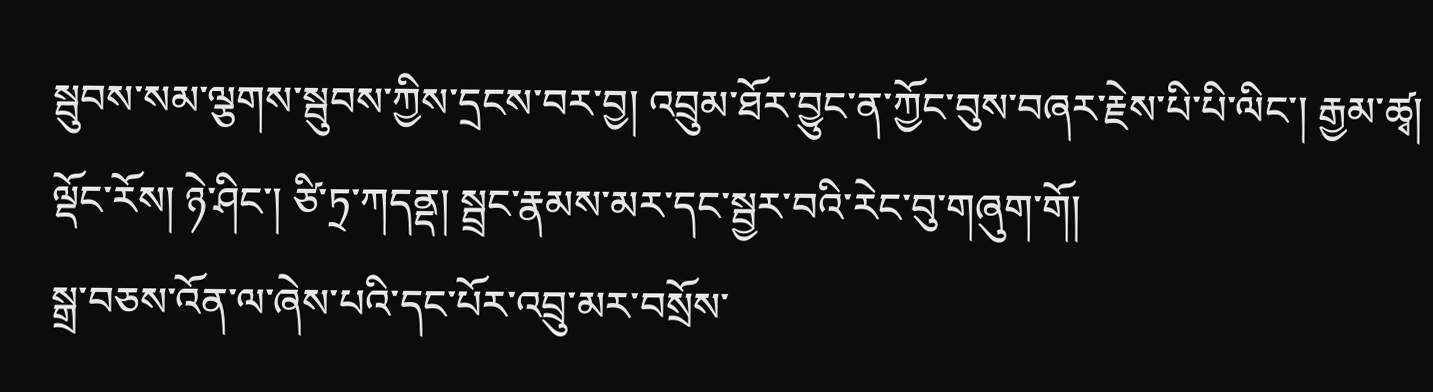སྦུབས་སམ་ལྕགས་སྦུབས་ཀྱིས་དྲངས་བར་བྱ། འབྲུམ་ཐོར་བྱུང་ན་ཀྱོང་བུས་བཞར་རྗེས་པི་པི་ལིང་། རྒྱམ་ཚྭ། ལྡོང་རོས། ཉེ་ཤིང་། ཙི་ཏྲ་ཀདནྡ། སྦྲང་རྣམས་མར་དང་སྦྱར་བའི་རེང་བུ་གཞུག་གོ།
སྒྲ་བཅས་འོན་ལ་ཞེས་པའི་དང་པོར་འབྲུ་མར་བསྲོས་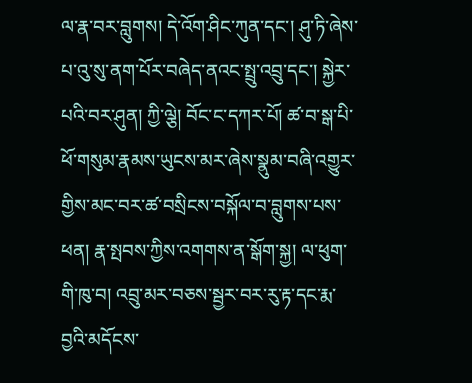ལ་རྣ་བར་བླུགས། དེ་འོག་ཤིང་ཀུན་དང་། ཤུ་ཏི་ཞེས་པ་འུ་སུ་ནག་པོར་བཞེད་ནའང་སྤྲུ་འབྲུ་དང་། སྐྱེར་པའི་བར་ཤུན། ཀྱི་ལྕེ། བོང་ང་དཀར་པོ། ཚ་བ་སྒ་པི་ཕོ་གསུམ་རྣམས་ཡུངས་མར་ཞེས་སྣུམ་བཞི་འགྱུར་གྱིས་མང་བར་ཚ་བསྲིངས་བསྐོལ་བ་བླུགས་པས་ཕན། རྣ་སྤབས་ཀྱིས་འགགས་ན་སྒོག་སྐྱ། ལ་ཕུག་གི་ཁུ་བ། འབྲུ་མར་བཅས་སྦྱར་བར་རུ་རྟ་དང་རྨ་བྱའི་མདོངས་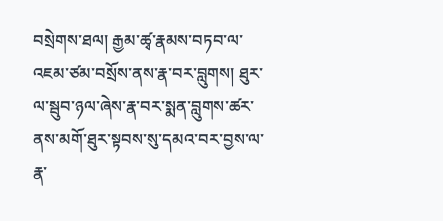བསྲེགས་ཐལ། རྒྱམ་ཚྭ་རྣམས་བཏབ་ལ་འཇམ་ཙམ་བསྲོས་ནས་རྣ་བར་བླུགས། ཐུར་ལ་སྦུབ་ཉལ་ཞེས་རྣ་བར་སྨན་བླུགས་ཚར་ནས་མགོ་ཐུར་སྟབས་སུ་དམའ་བར་བྱས་ལ་རྣ་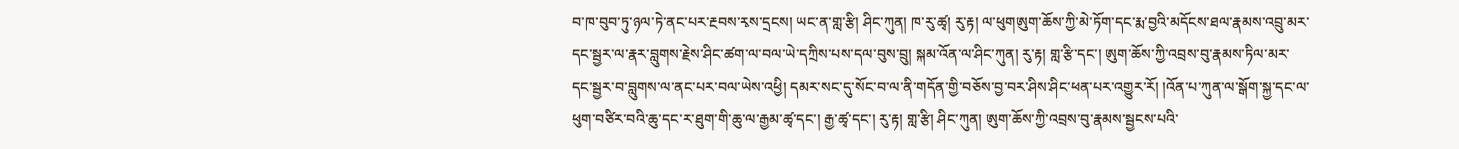བ་ཁ་བུབ་ཏུ་ཉལ་ཏེ་ནང་པར་རྔབས་རྭས་དྲངས། ཡང་ན་གླ་རྩི། ཤིང་ཀུན། ཁ་རུ་ཚྭ། རུ་རྟ། ལ་ཕུགཨུག་ཆོས་ཀྱི་མེ་ཏོག་དང་རྨ་བྱའི་མདོངས་ཐལ་རྣམས་འབྲུ་མར་དང་སྦྱར་ལ་རྣར་བླུགས་རྗེས་ཤིང་ཚག་ལ་བལ་ཡེ་དཀྲིས་པས་དལ་བུས་བྲུ། སྐམ་འོན་ལ་ཤིང་ཀུན། རུ་རྟ། གླ་རྩི་དང་། ཨུག་ཆོས་ཀྱི་འབྲས་བུ་རྣམས་ཏིལ་མར་དང་སྦྱར་བ་བླུགས་ལ་ནང་པར་བལ་ཡེས་འཕྱི། དམར་སང་དུ་སོང་བ་ལ་ནི་གདོན་གྱི་བཅོས་བྱ་བར་ཤིས་ཤིང་ཕན་པར་འགྱུར་རོ། །འོན་པ་ཀུན་ལ་སྒོག་སྐྱ་དང་ལ་ཕུག་བཙིར་བའི་ཆུ་དང་ར་ཐུག་གི་ཆུ་ལ་རྒྱམ་ཚྭ་དང་། རྒྱ་ཚྭ་དང་། རུ་རྟ། གླ་རྩི། ཤིང་ཀུན། ཨུག་ཆོས་ཀྱི་འབྲས་བུ་རྣམས་སྦྱངས་པའི་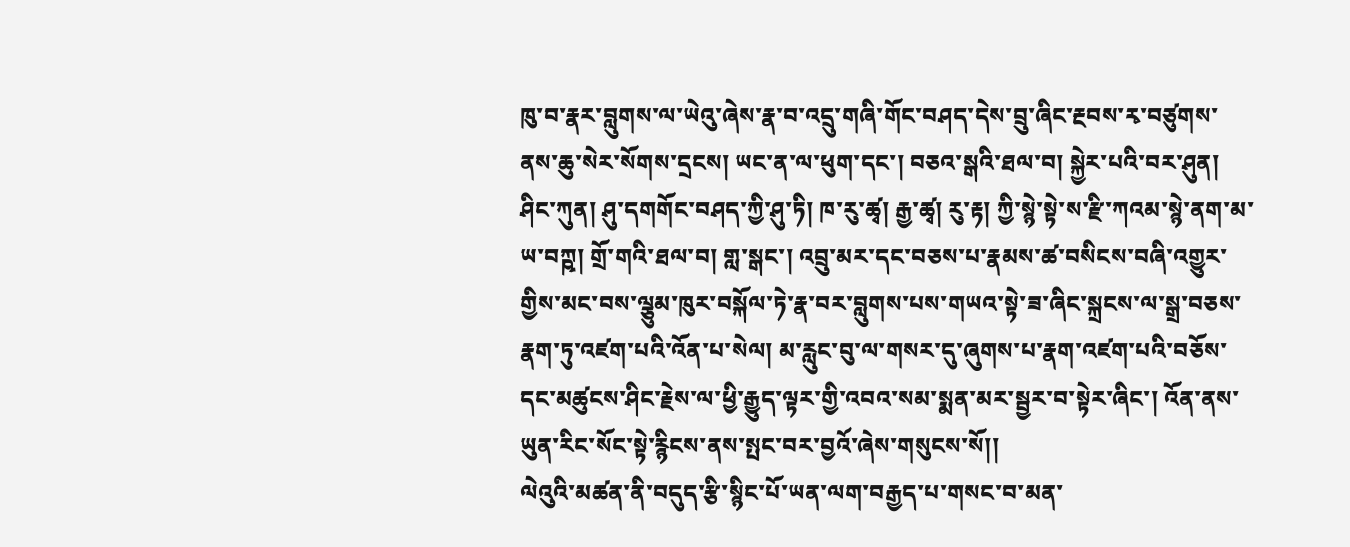ཁུ་བ་རྣར་བླུགས་ལ་ཡེའུ་ཞེས་རྣ་བ་འདྲུ་གཞི་གོང་བཤད་དེས་བྲུ་ཞིང་རྔབས་རྭ་བཙུགས་ནས་ཆུ་སེར་སོགས་དྲངས། ཡང་ན་ལ་ཕུག་དང་། བཅའ་སྒའི་ཐལ་བ། སྐྱེར་པའི་བར་ཤུན། ཤིང་ཀུན། ཤུ་དགགོང་བཤད་ཀྱི་ཤུ་ཏི། ཁ་རུ་ཚྭ། རྒྱ་ཚྭ། རུ་རྟ། ཀྱི་སྙེ་སྟེ་ས་རྫི་ཀའམ་སྙེ་ནག་མ་ཡ་བཀྵ། གྲོ་གའི་ཐལ་བ། གླ་སྒང་། འབྲུ་མར་དང་བཅས་པ་རྣམས་ཚ་བསིངས་བཞི་འགྱུར་གྱིས་མང་བས་ལྕུམ་ཁུར་བསྐོལ་ཏེ་རྣ་བར་བླུགས་པས་གཡའ་སྟེ་ཟ་ཞིང་སྐྲངས་ལ་སྒྲ་བཅས་རྣག་ཏུ་འཛག་པའི་འོན་པ་སེལ། མ་རླུང་བུ་ལ་གསར་དུ་ཞུགས་པ་རྣག་འཛག་པའི་བཅོས་དང་མཚུངས་ཤིང་རྗེས་ལ་ཕྱི་རྒྱུད་ལྟར་གྱི་འབའ་སམ་སྨན་མར་སྦྱར་བ་སྟེར་ཞིང་། འོན་ནས་ཡུན་རིང་སོང་སྟེ་རྙིངས་ནས་སྤང་བར་བྱའོ་ཞེས་གསུངས་སོ།།
ལེའུའི་མཚན་ནི་བདུད་རྩི་སྙིང་པོ་ཡན་ལག་བརྒྱད་པ་གསང་བ་མན་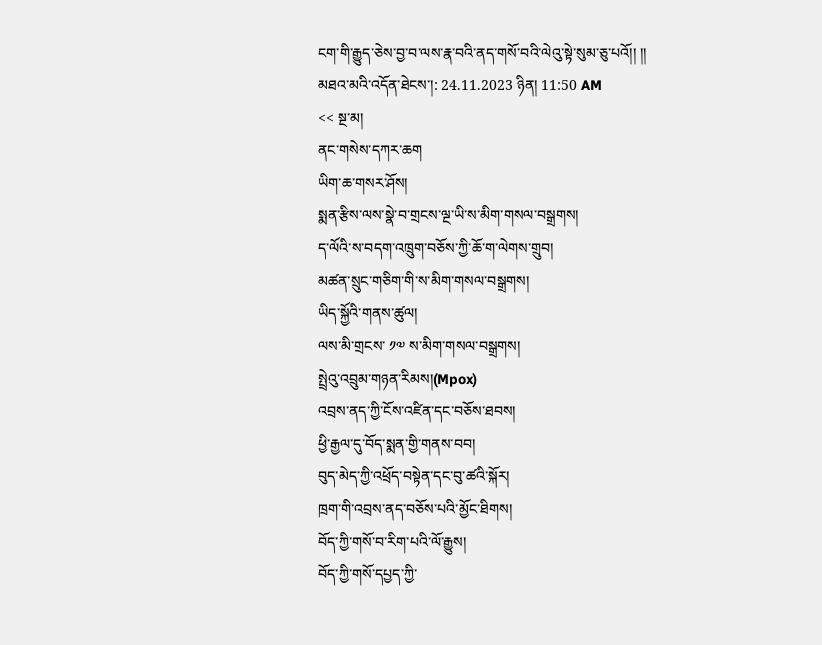ངག་གི་རྒྱུད་ཅེས་བྱ་བ་ལས་རྣ་བའི་ནད་གསོ་བའི་ལེའུ་སྟེ་སུམ་ཅུ་པའོ།། །།
མཐའ་མའི་འདོན་ཐེངས་།: 24.11.2023 ཉིན། 11:50 AM
<< སྔ་མ།
ནང་གསེས་དཀར་ཆག
ཡིག་ཆ་གསར་ཤོས།
སྨན་རྩིས་ལས་སྣེ་བ་གྲངས་ལྔ་ཡི་ས་མིག་གསལ་བསྒྲགས།
ད་ལོའི་ས་བདག་འཁྲུག་བཅོས་ཀྱི་ཆོ་ག་ལེགས་གྲུབ།
མཚན་སྲུང་གཅིག་གི་ས་མིག་གསལ་བསྒྲགས།
ཡིད་སྐྱོའི་གནས་ཚུལ།
ལས་མི་གྲངས་ ༡༧ ས་མིག་གསལ་བསྒྲགས།
སྤྲེའུ་འབྲུམ་གཉན་རིམས།(Mpox)
འབྲས་ནད་ཀྱི་ངོས་འཛིན་དང་བཅོས་ཐབས།
ཕྱི་རྒྱལ་དུ་བོད་སྨན་གྱི་གནས་བབ།
བུད་མེད་ཀྱི་འཕྲོད་བསྟེན་དང་བུ་ཚའི་སྐོར།
ཁྲག་གི་འབྲས་ནད་བཅོས་པའི་མྱོང་ཐིགས།
བོད་ཀྱི་གསོ་བ་རིག་པའི་ལོ་རྒྱུས།
བོད་ཀྱི་གསོ་དཔྱད་ཀྱི་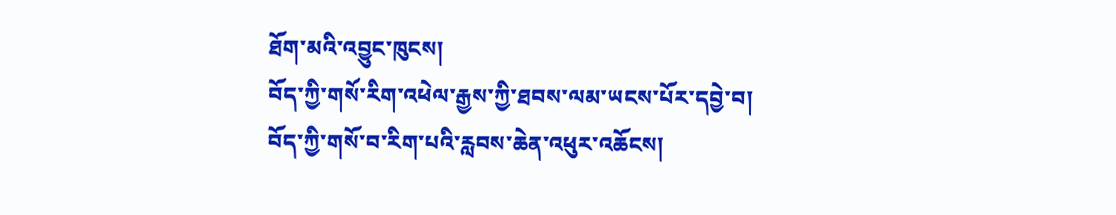ཐོག་མའི་འབྱུང་ཁུངས།
བོད་ཀྱི་གསོ་རིག་འཕེལ་རྒྱས་ཀྱི་ཐབས་ལམ་ཡངས་པོར་དབྱེ་བ།
བོད་ཀྱི་གསོ་བ་རིག་པའི་རླབས་ཆེན་འཕུར་འཆོངས།